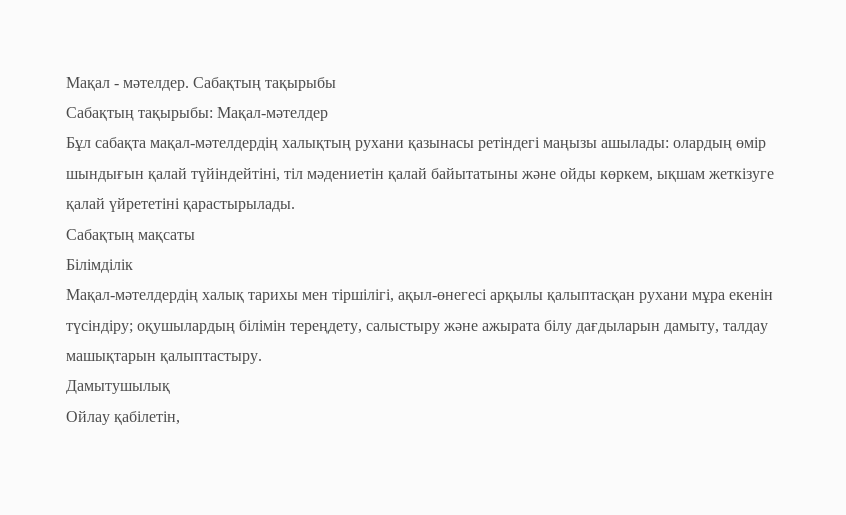Мақал - мәтелдер. Сабақтың тақырыбы
Сабақтың тақырыбы: Мақал-мәтелдер
Бұл сабақта мақал-мәтелдердің халықтың рухани қазынасы ретіндегі маңызы ашылады: олардың өмір шындығын қалай түйіндейтіні, тіл мәдениетін қалай байытатыны және ойды көркем, ықшам жеткізуге қалай үйрететіні қарастырылады.
Сабақтың мақсаты
Білімділік
Мақал-мәтелдердің халық тарихы мен тіршілігі, ақыл-өнегесі арқылы қалыптасқан рухани мұра екенін түсіндіру; оқушылардың білімін тереңдету, салыстыру және ажырата білу дағдыларын дамыту, талдау машықтарын қалыптастыру.
Дамытушылық
Ойлау қабілетін,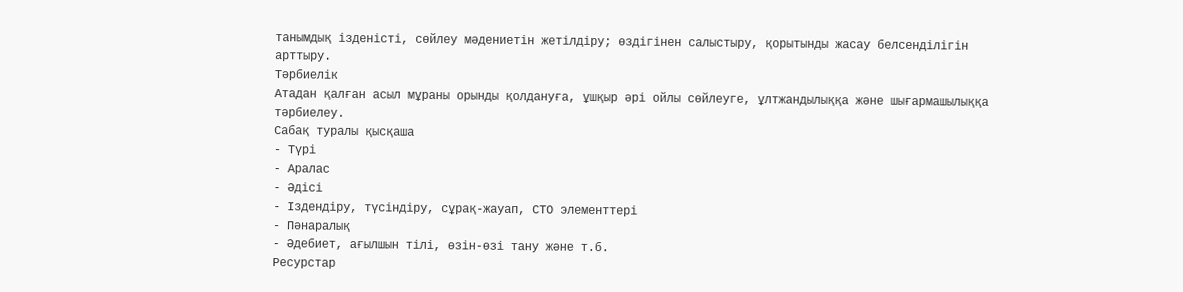танымдық ізденісті, сөйлеу мәдениетін жетілдіру; өздігінен салыстыру, қорытынды жасау белсенділігін арттыру.
Тәрбиелік
Атадан қалған асыл мұраны орынды қолдануға, ұшқыр әрі ойлы сөйлеуге, ұлтжандылыққа және шығармашылыққа тәрбиелеу.
Сабақ туралы қысқаша
- Түрі
- Аралас
- Әдісі
- Іздендіру, түсіндіру, сұрақ-жауап, СТО элементтері
- Пәнаралық
- Әдебиет, ағылшын тілі, өзін-өзі тану және т.б.
Ресурстар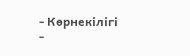- Көрнекілігі
-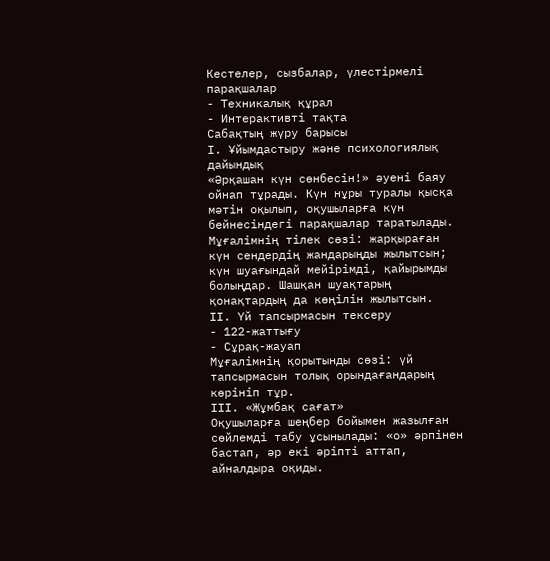Кестелер, сызбалар, үлестірмелі парақшалар
- Техникалық құрал
- Интерактивті тақта
Сабақтың жүру барысы
I. Ұйымдастыру және психологиялық дайындық
«Әрқашан күн сөнбесін!» әуені баяу ойнап тұрады. Күн нұры туралы қысқа мәтін оқылып, оқушыларға күн бейнесіндегі парақшалар таратылады.
Мұғалімнің тілек сөзі: жарқыраған күн сендердің жандарыңды жылытсын; күн шуағындай мейірімді, қайырымды болыңдар. Шашқан шуақтарың қонақтардың да көңілін жылытсын.
II. Үй тапсырмасын тексеру
- 122-жаттығу
- Сұрақ-жауап
Мұғалімнің қорытынды сөзі: үй тапсырмасын толық орындағандарың көрініп тұр.
III. «Жұмбақ сағат»
Оқушыларға шеңбер бойымен жазылған сөйлемді табу ұсынылады: «о» әрпінен бастап, әр екі әріпті аттап, айналдыра оқиды.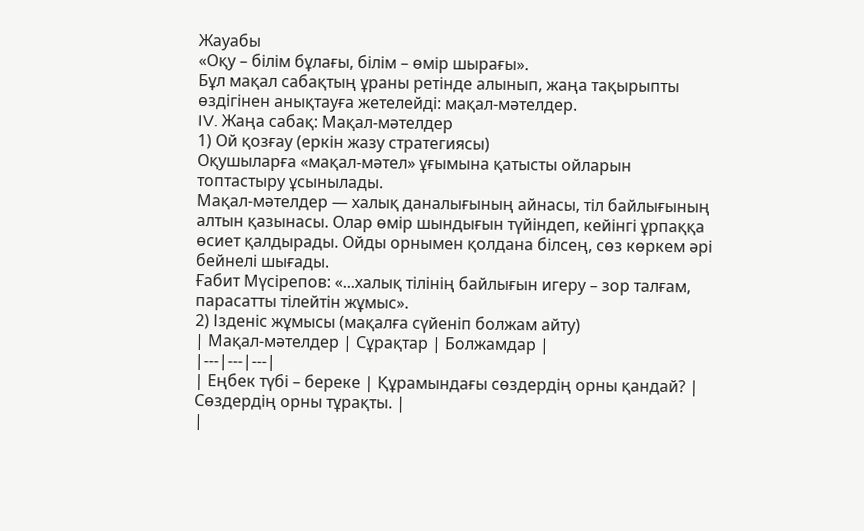Жауабы
«Оқу – білім бұлағы, білім – өмір шырағы».
Бұл мақал сабақтың ұраны ретінде алынып, жаңа тақырыпты өздігінен анықтауға жетелейді: мақал-мәтелдер.
IV. Жаңа сабақ: Мақал-мәтелдер
1) Ой қозғау (еркін жазу стратегиясы)
Оқушыларға «мақал-мәтел» ұғымына қатысты ойларын топтастыру ұсынылады.
Мақал-мәтелдер — халық даналығының айнасы, тіл байлығының алтын қазынасы. Олар өмір шындығын түйіндеп, кейінгі ұрпаққа өсиет қалдырады. Ойды орнымен қолдана білсең, сөз көркем әрі бейнелі шығады.
Ғабит Мүсірепов: «...халық тілінің байлығын игеру – зор талғам, парасатты тілейтін жұмыс».
2) Ізденіс жұмысы (мақалға сүйеніп болжам айту)
| Мақал-мәтелдер | Сұрақтар | Болжамдар |
|---|---|---|
| Еңбек түбі – береке | Құрамындағы сөздердің орны қандай? | Сөздердің орны тұрақты. |
|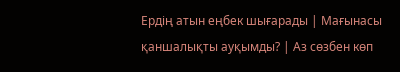Ердің атын еңбек шығарады | Мағынасы қаншалықты ауқымды? | Аз сөзбен көп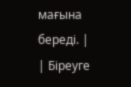мағына береді. |
| Біреуге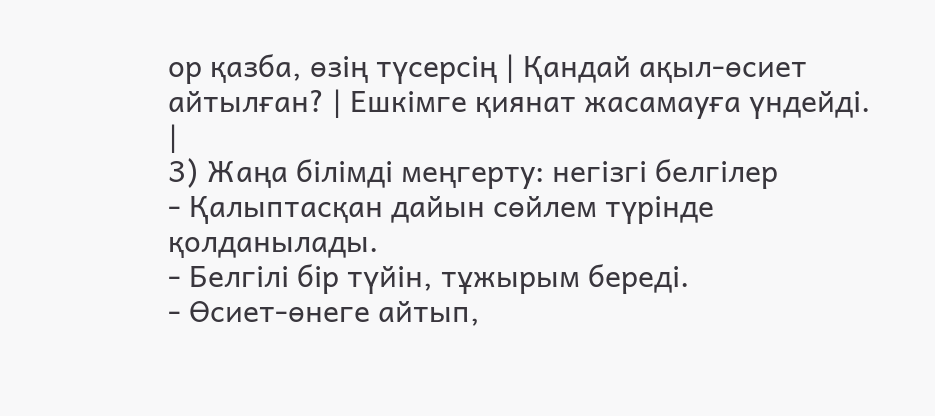ор қазба, өзің түсерсің | Қандай ақыл-өсиет айтылған? | Ешкімге қиянат жасамауға үндейді. |
3) Жаңа білімді меңгерту: негізгі белгілер
- Қалыптасқан дайын сөйлем түрінде қолданылады.
- Белгілі бір түйін, тұжырым береді.
- Өсиет-өнеге айтып,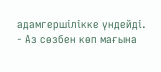адамгершілікке үндейді.
- Аз сөзбен көп мағына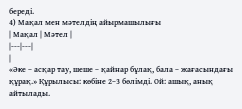береді.
4) Мақал мен мәтелдің айырмашылығы
| Мақал | Мәтел |
|---|---|
|
«Әке – асқар тау, шеше – қайнар бұлақ, бала – жағасындағы құрақ.» Құрылысы: көбіне 2–3 бөлімді. Ой: ашық, анық айтылады.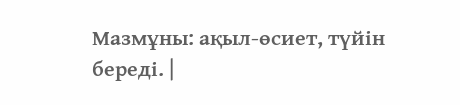Мазмұны: ақыл-өсиет, түйін береді. |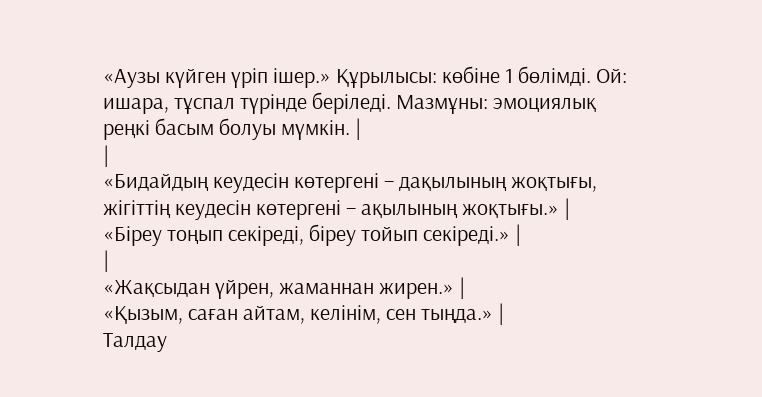«Аузы күйген үріп ішер.» Құрылысы: көбіне 1 бөлімді. Ой: ишара, тұспал түрінде беріледі. Мазмұны: эмоциялық реңкі басым болуы мүмкін. |
|
«Бидайдың кеудесін көтергені – дақылының жоқтығы, жігіттің кеудесін көтергені – ақылының жоқтығы.» |
«Біреу тоңып секіреді, біреу тойып секіреді.» |
|
«Жақсыдан үйрен, жаманнан жирен.» |
«Қызым, саған айтам, келінім, сен тыңда.» |
Талдау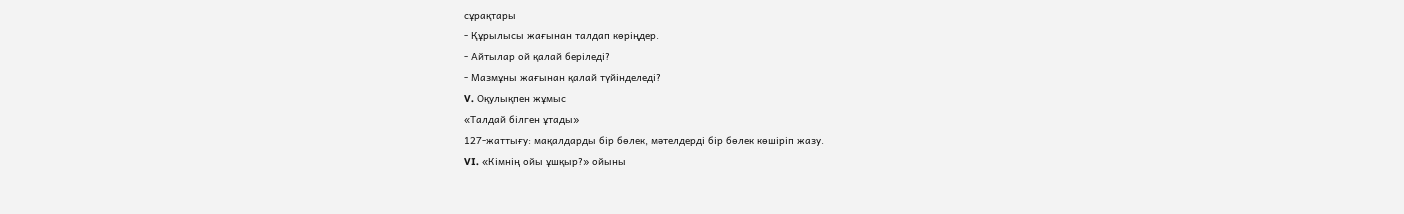сұрақтары
- Құрылысы жағынан талдап көріңдер.
- Айтылар ой қалай беріледі?
- Мазмұны жағынан қалай түйінделеді?
V. Оқулықпен жұмыс
«Талдай білген ұтады»
127-жаттығу: мақалдарды бір бөлек, мәтелдерді бір бөлек көшіріп жазу.
VI. «Кімнің ойы ұшқыр?» ойыны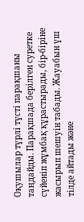Оқушылар түрлі түсті парақшаны таңдайды. Парақшада берілген суретке сүйеніп жұмбақ құрастырады, бір-біріне жасырып шешуін табады. Жауабын үш тілде айтады және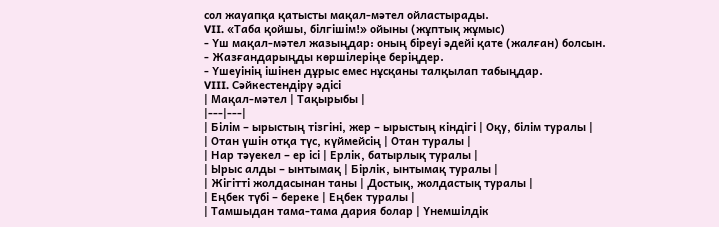сол жауапқа қатысты мақал-мәтел ойластырады.
VII. «Таба қойшы, білгішім!» ойыны (жұптық жұмыс)
- Үш мақал-мәтел жазыңдар: оның біреуі әдейі қате (жалған) болсын.
- Жазғандарыңды көршілеріңе беріңдер.
- Үшеуінің ішінен дұрыс емес нұсқаны талқылап табыңдар.
VIII. Сәйкестендіру әдісі
| Мақал-мәтел | Тақырыбы |
|---|---|
| Білім – ырыстың тізгіні, жер – ырыстың кіндігі | Оқу, білім туралы |
| Отан үшін отқа түс, күймейсің | Отан туралы |
| Нар тәуекел – ер ісі | Ерлік, батырлық туралы |
| Ырыс алды – ынтымақ | Бірлік, ынтымақ туралы |
| Жігітті жолдасынан таны | Достық, жолдастық туралы |
| Еңбек түбі – береке | Еңбек туралы |
| Тамшыдан тама-тама дария болар | Үнемшілдік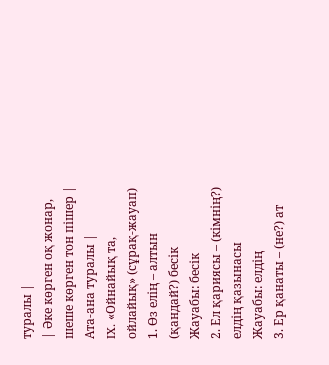туралы |
| Әке көрген оқ жонар, шеше көрген тон пішер | Ата-ана туралы |
IX. «Ойнайық та, ойлайық» (сұрақ-жауап)
1. Өз елің – алтын (қандай?) бесік
Жауабы: бесік
2. Ел қариясы – (кімнің?) елдің қазынасы
Жауабы: елдің
3. Ер қанаты – (не?) ат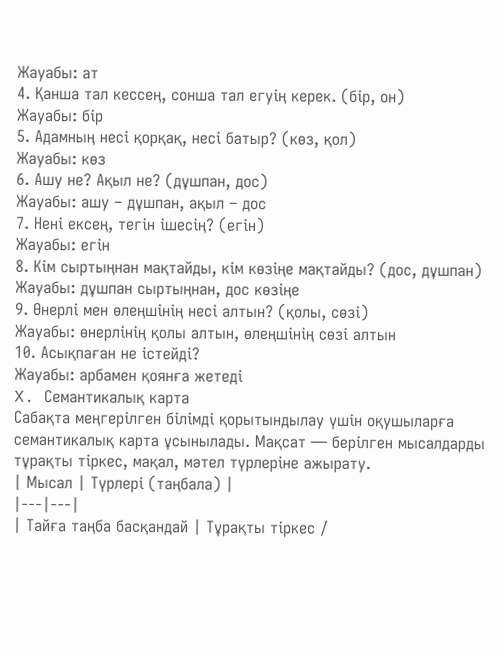Жауабы: ат
4. Қанша тал кессең, сонша тал егуің керек. (бір, он)
Жауабы: бір
5. Адамның несі қорқақ, несі батыр? (көз, қол)
Жауабы: көз
6. Ашу не? Ақыл не? (дұшпан, дос)
Жауабы: ашу – дұшпан, ақыл – дос
7. Нені ексең, тегін ішесің? (егін)
Жауабы: егін
8. Кім сыртыңнан мақтайды, кім көзіңе мақтайды? (дос, дұшпан)
Жауабы: дұшпан сыртыңнан, дос көзіңе
9. Өнерлі мен өлеңшінің несі алтын? (қолы, сөзі)
Жауабы: өнерлінің қолы алтын, өлеңшінің сөзі алтын
10. Асықпаған не істейді?
Жауабы: арбамен қоянға жетеді
X. Семантикалық карта
Сабақта меңгерілген білімді қорытындылау үшін оқушыларға семантикалық карта ұсынылады. Мақсат — берілген мысалдарды тұрақты тіркес, мақал, мәтел түрлеріне ажырату.
| Мысал | Түрлері (таңбала) |
|---|---|
| Тайға таңба басқандай | Тұрақты тіркес /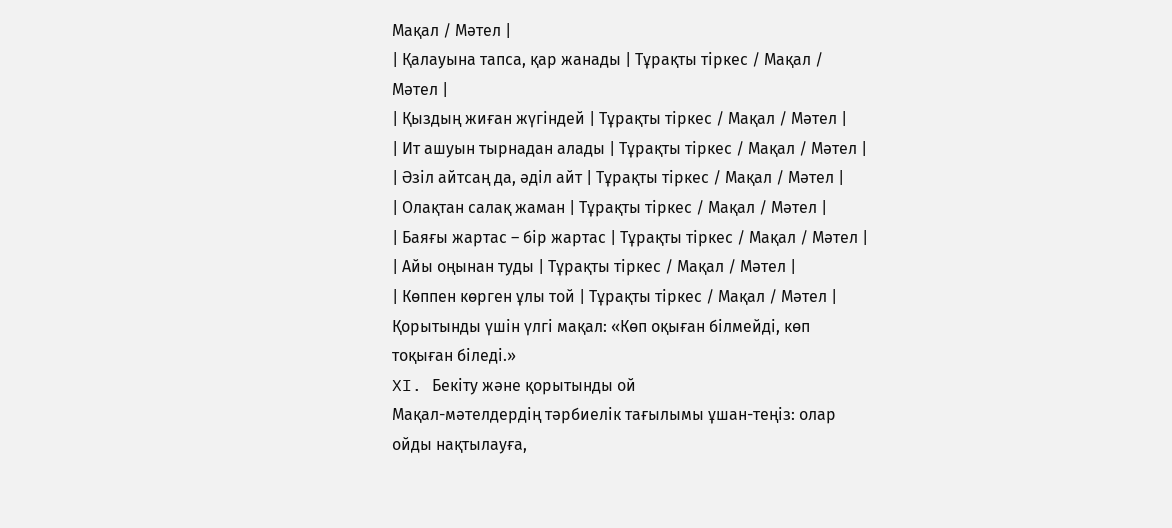Мақал / Мәтел |
| Қалауына тапса, қар жанады | Тұрақты тіркес / Мақал / Мәтел |
| Қыздың жиған жүгіндей | Тұрақты тіркес / Мақал / Мәтел |
| Ит ашуын тырнадан алады | Тұрақты тіркес / Мақал / Мәтел |
| Әзіл айтсаң да, әділ айт | Тұрақты тіркес / Мақал / Мәтел |
| Олақтан салақ жаман | Тұрақты тіркес / Мақал / Мәтел |
| Баяғы жартас – бір жартас | Тұрақты тіркес / Мақал / Мәтел |
| Айы оңынан туды | Тұрақты тіркес / Мақал / Мәтел |
| Көппен көрген ұлы той | Тұрақты тіркес / Мақал / Мәтел |
Қорытынды үшін үлгі мақал: «Көп оқыған білмейді, көп тоқыған біледі.»
XI. Бекіту және қорытынды ой
Мақал-мәтелдердің тәрбиелік тағылымы ұшан-теңіз: олар ойды нақтылауға,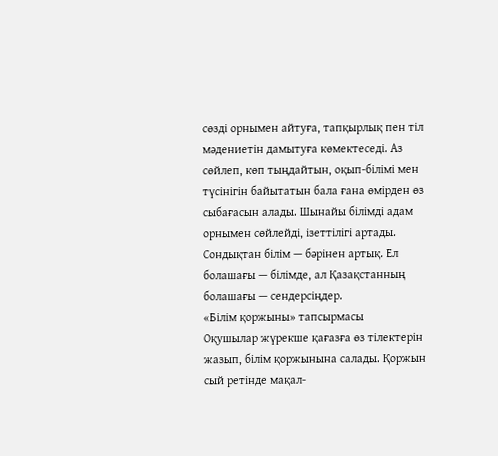сөзді орнымен айтуға, тапқырлық пен тіл мәдениетін дамытуға көмектеседі. Аз сөйлеп, көп тыңдайтын, оқып-білімі мен түсінігін байытатын бала ғана өмірден өз сыбағасын алады. Шынайы білімді адам орнымен сөйлейді, ізеттілігі артады. Сондықтан білім — бәрінен артық. Ел болашағы — білімде, ал Қазақстанның болашағы — сендерсіңдер.
«Білім қоржыны» тапсырмасы
Оқушылар жүрекше қағазға өз тілектерін жазып, білім қоржынына салады. Қоржын сый ретінде мақал-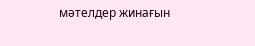мәтелдер жинағын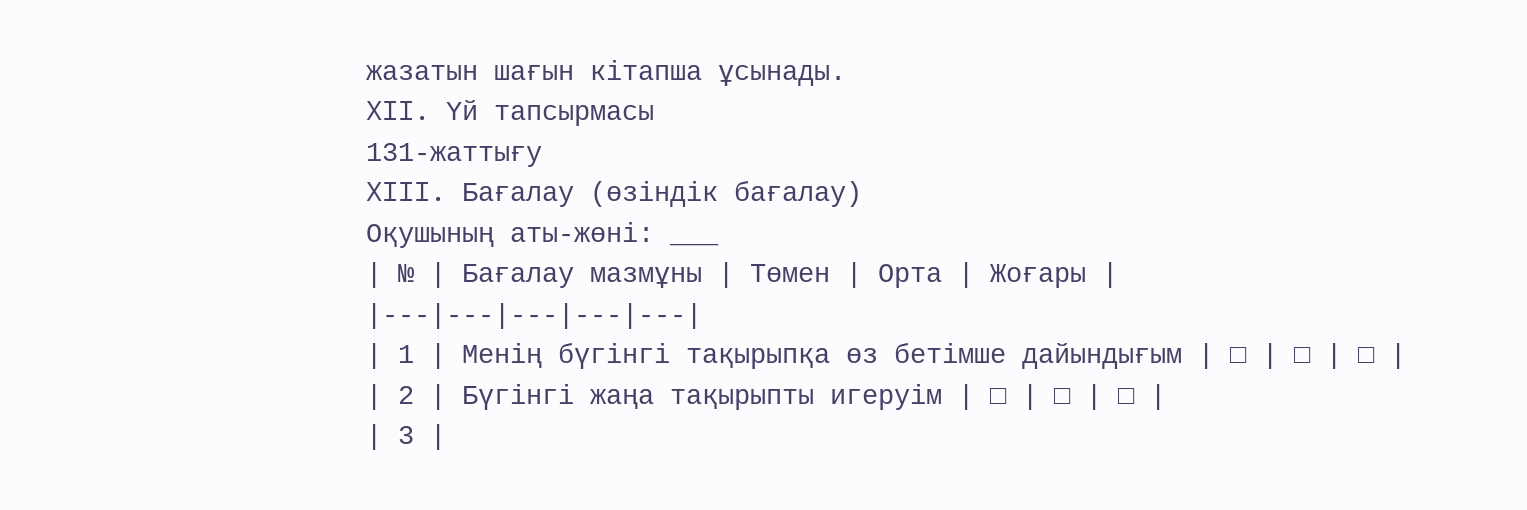жазатын шағын кітапша ұсынады.
XII. Үй тапсырмасы
131-жаттығу
XIII. Бағалау (өзіндік бағалау)
Оқушының аты-жөні: ___
| № | Бағалау мазмұны | Төмен | Орта | Жоғары |
|---|---|---|---|---|
| 1 | Менің бүгінгі тақырыпқа өз бетімше дайындығым | □ | □ | □ |
| 2 | Бүгінгі жаңа тақырыпты игеруім | □ | □ | □ |
| 3 |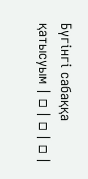Бүгінгі сабаққа қатысуым | □ | □ | □ |